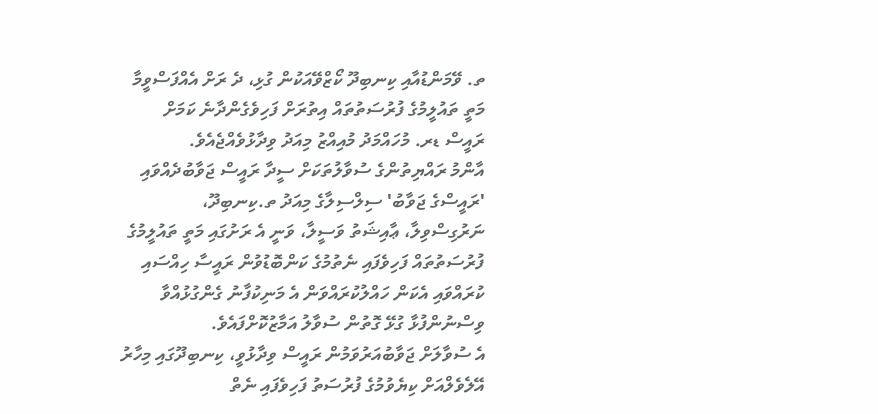ތ. ވޭމަންޑުއާއި ކިނބިދޫ ކޯޒްވޭއަކުން ގުޅި، ދެ ރަށް އެއްފަސްވީމާ މަތީ ތައުލީމުގެ ފުރުސަތުތައް އިތުރަށް ފަހިވެގެންދާނެ ކަމަށް ރައީސް ޑރ. މުހައްމަދު މުއިއްޒު މިއަދު ވިދާޅުވެއްޖެއެވެ.
އާންމު ރައްޔިތުންގެ ސުވާލުތަކަށް ސީދާ ރައީސް ޖަވާބުދެއްވައި 'ރައީސްގެ ޖަވާބު' ސިލްސިލާގެ މިއަދު ތ.ކިނބިދޫ، ނަރުގިސްވިލާ، ޢާއިޝަތު ވަސީލާ، ވަނީ އެ ރަށުގައި މަތީ ތައުލީމުގެ ފުރުސަތުތައް ފަހިވެފައި ނެތުމުގެ ކަންބޮޑުވުން ރައީސާ ހިއްސައި ކުރައްވައި އެކަން ހައްލުކުރައްވަން އެ މަނިކުފާނު ގެންގުޅުއްވާ ވިސްނުންފުޅާ ގުޅޭ ގޮތުން ސުވާލު އަމާޒުކޮށްފައެވެ.
އެ ސުވާލަށް ޖަވާބުއަރުވަމުން ރައީސް ވިދާޅުވީ، ކިނބިދޫގައި މިހާރު އޭލެވެލްއަށް ކިޔެވުމުގެ ފުރުސަތު ފަހިވެފައި ނެތް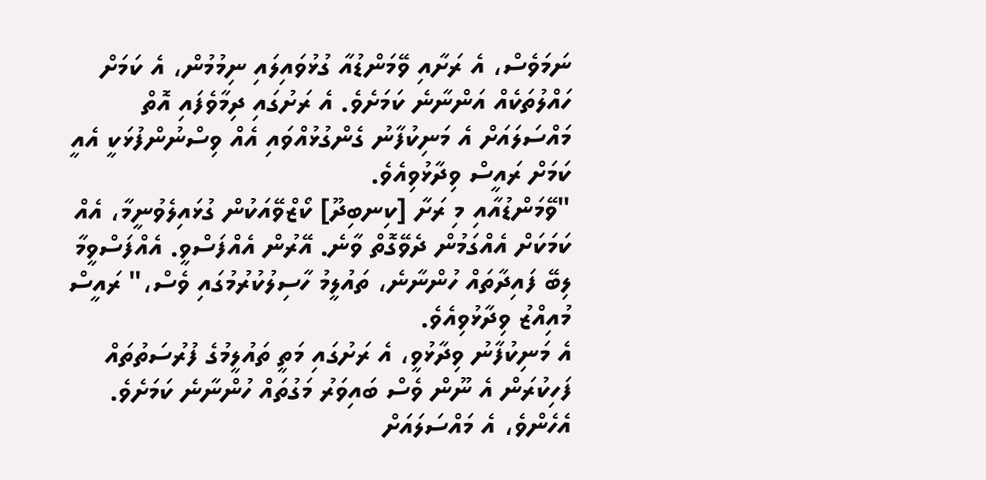ނަމަވެސް، އެ ރަށާއި ވޭމަންޑުއާ ގުޅުވައިލައި ނިމުމުން، އެ ކަމަށް ހައްލުތަކެއް އަންނާނެ ކަމަށެވެ. އެ ރަށުގައި ދިމާވެފައި އޮތް މައްސަލައަށް އެ މަނިކުފާނު ގެންގުޅުއްވައި އެއް ވިސްނުންފުޅަކީ އެއީ ކަމަށް ރައީސް ވިދާޅުވިއެވެ.
"ވޭމަންޑުއާއި މި ރަށާ [ކިނބިދޫ] ކޯޒްވޭއަކުން ގުޅައިލެވުނީމާ، އެއް ކަމަކަށް އެއްގަމުން ދެވޭގޮތް ވާނެ. އޭރުން އެއްފަސްވީ. އެއްފަސްވީމާ ލިބޭ ފައިދާތައް ހުންނާނެ، ތައުލީމު ހާސިލުކުރުމުގައި ވެސް،" ރައީސް މުއިއްޒު ވިދާޅުވިއެވެ.
އެ މަނިކުފާނު ވިދާޅުވީ، އެ ރަށުގައި މަތީ ތައުލީމުގެ ފުރުސަތުތައް ފަހިކުރަން އެ ނޫން ވެސް ބައިވަރު މަގުތައް ހުންނާނެ ކަމަށެވެ. އެހެންވެ، އެ މައްސަލައަށް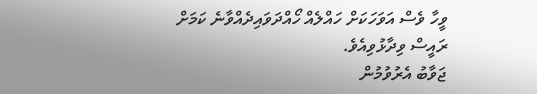ވީހާ ވެސް އަވަހަކަށް ހައްލެއް ހޯއްދަވައިދެއްވާނެ ކަމަށް ރައީސް ވިދާޅުވިއެވެ.
ޖަވާބު އެރުވުމުން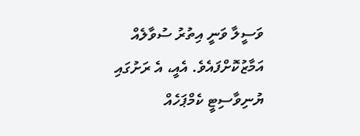ވަސީލާ ވަނީ އިތުރު ސުވާލެއް އަމާޒުކޮށްފައެވެ. އެއީ، އެ ރަށުގައި ޔުނިވާސިޓީ ކެމްޕަހެއް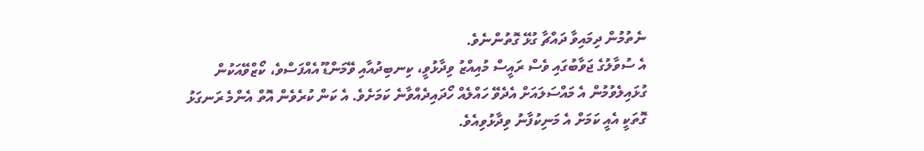ނެތުމުން ދިމައިވާ ދައްޗާ ގުޅޭ ގޮތުންނެވެ.
އެ ސުވާލުގެ ޖަވާބުގައި ވެސް ރައީސް މުއިއްޒު ވިދާޅުވީ، ކިނބިދުއާއި ވޭމަންޑޫ އެއްފަސްވެ، ކޯޒްވޭއަކުން ގުޅައިލެވުމުން އެ މައްސަލައަށް އެދެވޭ ހައްލެއް ހޯދައިދެއްވާނެ ކަމަށެވެ. އެ ކަން ކުރެވެން އޮތް އެންމެ ރަނގަޅު ގޮތަކީ އެއީ ކަމަށް އެ މަނިކުފާނު ވިދާޅުވިއެވެ.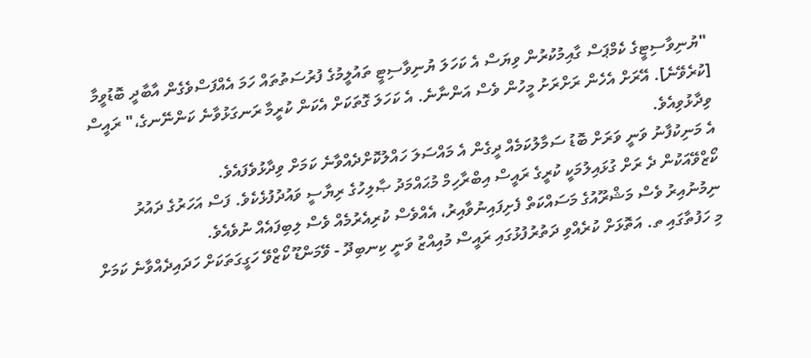"ޔުނިވާސިޓީގެ ކެމްޕަސް ގާއިމުކުރުން ވިޔަސް އެ ކަހަލަ ޔުނިވާސިޓީ ތައުލީމުގެ ފުރުސަތުތައް ހަމަ އެއްފަސްވެގެން އާބާދީ ބޮޑުވީމާ [ކުރެވޭނެ]. އޭރަށް އެހެން ރަށްރަށު މީހުން ވެސް އަންނާނެ. އެ ކަހަލަ ގޮތަކަށް އެކަން ކުރީމާ ރަނގަޅުވާނެ ކަންނޭނގެ،" ރައީސް ވިދާޅުވިއެވެ.
އެ މަނިކުފާނު ވަނީ ވަރަށް ބޮޑު ސަމާލުކަމެއް ދީގެން އެ މައްސަލަ ހައްލުކޮށްދެއްވާނެ ކަމަށް ވިދާޅުވެފައެވެ.
ކޯޒްވޭއަކުން ދެ ރަށް ގުޅައިލުމަކީ ކުރީގެ ރައީސް އިބްރާހިމް މުޙައްމަދު ޞާލިހުގެ ރިޔާސީ ވައުދުފުޅެކެވެ. ފަސް އަހަރުގެ ދައުރު ނިމުނުއިރު ވެސް މަޝްރޫއުގެ މަސައްކަތް ފެށިފައިނުވާއިރު، އެއްވެސް ކުރިއެރުމެއް ވެސް ލިބިފައެއް ނުވެއެވެ.
މި ހަފުތާގައި ތ. އަތޮޅަށް ކުރެއްވި ދަތުރުފުޅުގައި ރައީސް މުއިއްޒު ވަނީ ކިނބިދޫ - ވޭމަންޑޫ ކޯޒްވޭ ހަގީގަތަކަށް ހަދައިދެއްވާނެ ކަމަށް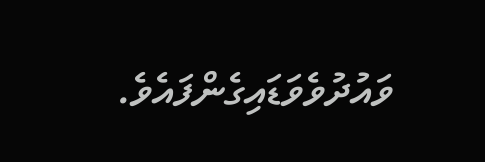ވައުދުވެވަޑައިގެންފައެވެ.